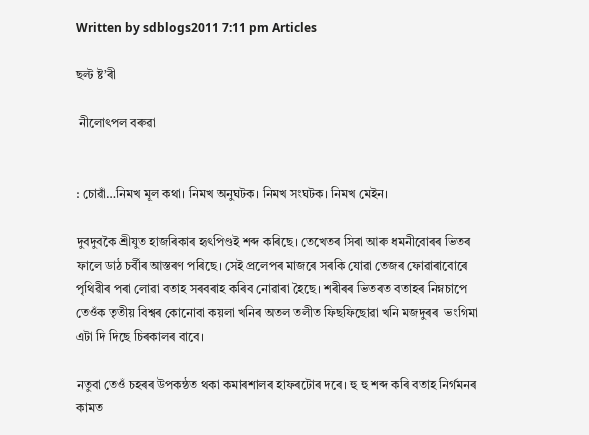Written by sdblogs2011 7:11 pm Articles

ছল্ট ষ্ট’ৰী

 নীলোৎপল বৰুৱা


: চোৱাঁ…নিমখ মূল কথা। নিমখ অনুঘটক। নিমখ সংঘটক। নিমখ মেইন।

দুবদুবকৈ শ্ৰীযুত হাজৰিকাৰ হৃৎপিণ্ড‌ই শব্দ কৰিছে। তেখেতৰ সিৰা আৰু ধমনীবোৰৰ ভিতৰ ফালে ডাঠ চৰ্বীৰ আস্তৰণ পৰিছে। সেই প্ৰলেপৰ মাজৰে সৰকি যোৱা তেজৰ ফোৱাৰাবোৰে পৃথিৱীৰ পৰা লোৱা বতাহ সৰবৰাহ কৰিব নোৱাৰা হৈছে। শৰীৰৰ ভিতৰত বতাহৰ নিম্নচাপে তেওঁক তৃতীয় বিশ্বৰ কোনোবা কয়লা খনিৰ অতল তলীত ফিছফিছোৱা খনি মজদুৰৰ  ভংগিমা এটা দি দিছে চিৰকালৰ বাবে।

নতুবা তেওঁ চহৰৰ উপকন্ঠত থকা কমাৰশালৰ হাফৰটোৰ দৰে। হু হু শব্দ কৰি বতাহ নিৰ্গমনৰ কামত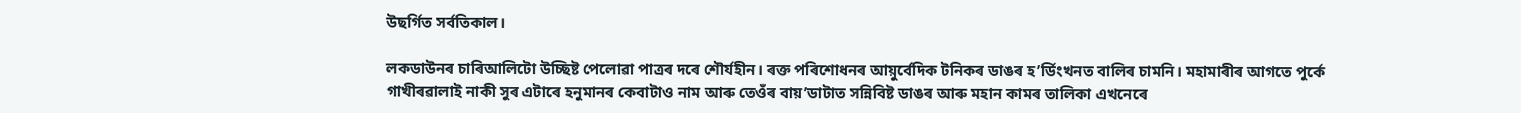উছৰ্গিত সৰ্বতিকাল।

লকডাউনৰ চাৰিআলিটো উচ্ছিষ্ট পেলোৱা পাত্ৰৰ দৰে শৌৰ্যহীন। ৰক্ত পৰিশোধনৰ আয়ুৰ্বেদিক টনিকৰ ডাঙৰ হ’ৰ্ডিংখনত বালিৰ চামনি। মহামাৰীৰ আগতে পুৰ্কে গাখীৰৱালাই নাকী সুৰ এটাৰে হনুমানৰ কেবাটাও নাম আৰু তেওঁৰ বায়’ডাটাত সন্নিবিষ্ট ডাঙৰ আৰু মহান কামৰ তালিকা এখনেৰে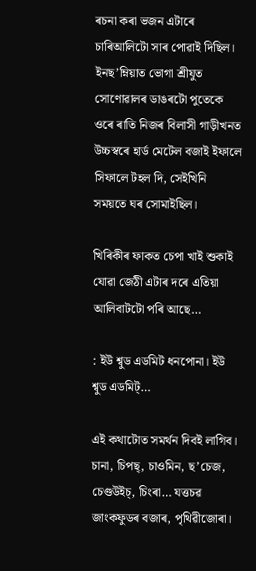ৰচনা কৰা ভজন এটাৰে চাৰিআলিটো সাৰ পোৱাই দিছিল। ইনছ’ম্নিয়াত ভোগা শ্ৰীযুত সোণোৱালৰ ডাঙৰটো পুতেকে ওৰে ৰাতি নিজৰ বিলাসী গাড়ীখনত উচ্চস্বৰে হাৰ্ড মেটেল বজাই ইফালে সিফালে টহল দি, সেইখিনি সময়তে ঘৰ সোমাইছিল।

খিৰিকীৰ ফাকত চেপা খাই শুকাই যোৱা জেঠী এটাৰ দৰে এতিয়া আলিবাটটো পৰি আছে…

: ইউ শ্বুড এডমিট ধনপোনা। ইউ শ্বুড এডমিট্…

এই কথাটোত সমৰ্থন দিব‌ই লাগিব। চানা, চিপছ্, চাওমিন, ছ’চেজ, চেণ্ড‌উইচ্, চিংৰা… যত্তচৱ জাংকফুডৰ বজাৰ, পৃথিৱীজোৰা।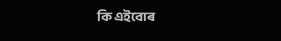কি এইবোৰ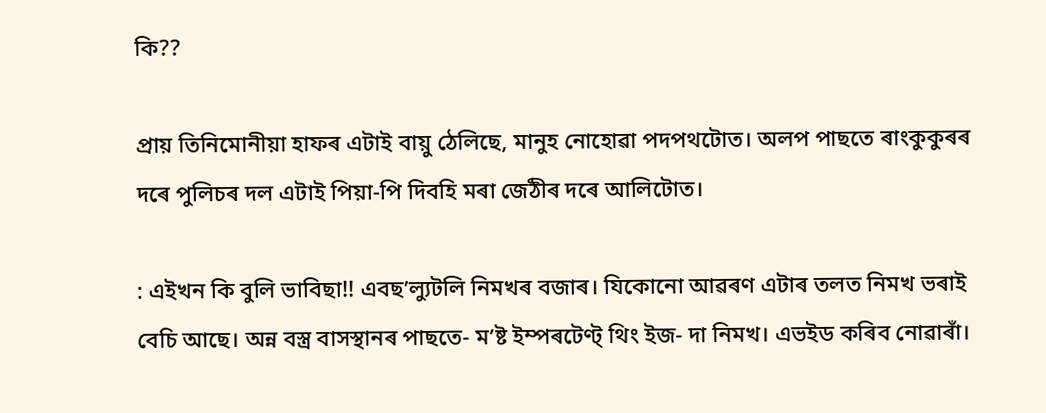কি??

প্ৰায় তিনিমোনীয়া হাফৰ এটাই বায়ু ঠেলিছে, মানুহ নোহোৱা পদপথটোত। অলপ পাছতে ৰাংকুকুৰৰ দৰে পুলিচৰ দল এটাই পিয়া-পি দিবহি মৰা জেঠীৰ দৰে আলিটোত।

: এইখন কি বুলি ভাবিছা!! এবছ’ল্যুটলি নিমখৰ বজাৰ। যিকোনো আৱৰণ এটাৰ তলত নিমখ ভৰাই বেচি আছে। অন্ন বস্ত্ৰ বাসস্থানৰ পাছতে- ম’ষ্ট ইম্পৰটেণ্ট্ থিং ইজ- দা নিমখ। এভ‌ইড কৰিব নোৱাৰাঁ।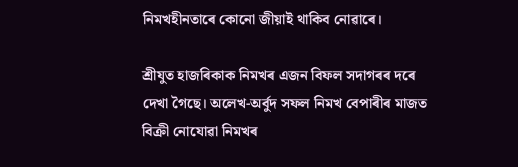নিমখহীনতাৰে কোনো জীয়াই থাকিব নোৱাৰে।

শ্ৰীযুত হাজৰিকাক নিমখৰ এজন বিফল সদাগৰৰ দৰে দেখা গৈছে। অলেখ-অৰ্বুদ সফল নিমখ বেপাৰীৰ মাজত বিক্ৰী নোযোৱা নিমখৰ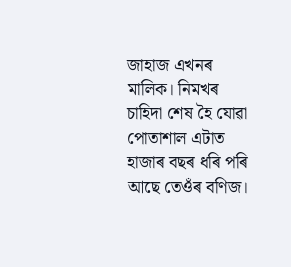জাহাজ এখনৰ মালিক। নিমখৰ চাহিদা শেষ হৈ যোৱা পোতাশাল এটাত হাজাৰ বছৰ ধৰি পৰি আছে তেওঁৰ বণিজ।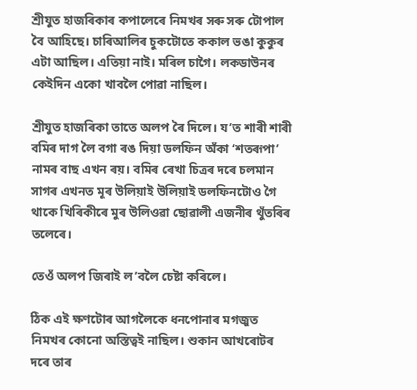শ্ৰীযুত হাজৰিকাৰ কপালেৰে নিমখৰ সৰু সৰু টোপাল বৈ আহিছে। চাৰিআলিৰ চুকটোতে ককাল ভঙা কুকুৰ এটা আছিল। এতিয়া নাই। মৰিল চাগৈ। লকডাউনৰ কেইদিন একো খাবলৈ পোৱা নাছিল।

শ্ৰীযুত হাজৰিকা তাতে অলপ ৰৈ দিলে। য’ত শাৰী শাৰী বমিৰ দাগ লৈ বগা ৰঙ দিয়া ডলফিন অঁকা ‘শতৰূপা’ নামৰ বাছ এখন ৰয়। বমিৰ ৰেখা চিত্ৰৰ দৰে চলমান সাগৰ এখনত মূৰ উলিয়াই উলিয়াই ডলফিনটোও গৈ থাকে খিৰিকীৰে মুৰ উলিওৱা ছোৱালী এজনীৰ থুঁতৰিৰ তলেৰে।

তেওঁ অলপ জিৰাই ল’বলৈ চেষ্টা কৰিলে।

ঠিক এই ক্ষণটোৰ আগলৈকে ধনপোনাৰ মগজুত নিমখৰ কোনো অস্তিত্বই নাছিল। শুকান আখৰোটৰ দৰে তাৰ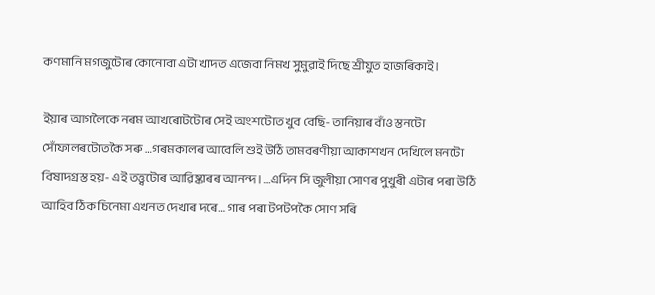কণমানি মগজুটোৰ কোনোবা এটা খাদত এজেবা নিমখ সুমুৱাই দিছে শ্ৰীযুত হাজৰিকাই।

ইয়াৰ আগলৈকে নৰম আখৰোটটোৰ সেই অংশটোত খুব বেছি- তানিয়াৰ বাঁও স্তনটো সোঁফালৰটোতকৈ সৰু …গৰমকালৰ আবেলি শুই উঠি তামবৰণীয়া আকাশখন দেখিলে মনটো বিষাদগ্ৰস্ত হয়- এই তত্ত্বটোৰ আৱিষ্কাৰৰ আনন্দ। …এদিন সি জুলীয়া সোণৰ পুখুৰী এটাৰ পৰা উঠি আহিব ঠিক চিনেমা এখনত দেখাৰ দৰে… গাৰ পৰা টপটপকৈ সোণ সৰি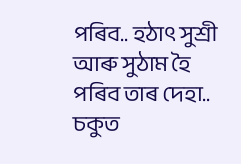পৰিব.. হঠাৎ সুশ্ৰী আৰু সুঠাম হৈ পৰিব তাৰ দেহা.. চকুত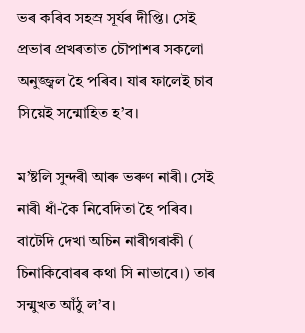ভৰ কৰিব সহস্ৰ সূৰ্যৰ দীপ্তি। সেই প্ৰভাৰ প্ৰখৰতাত চৌপাশৰ সকলো অনুজ্জ্বল হৈ পৰিব। যাৰ ফালেই চাব সিয়েই সন্মোহিত হ’ব।

ম’ষ্টলি সুন্দৰী আৰু ভৰুণ নাৰী। সেই নাৰী ধাঁ-কৈ নিবেদিতা হৈ পৰিব। বাটেদি দেখা অচিন নাৰীগৰাকী ( চিনাকিবোৰৰ কথা সি নাভাবে।) তাৰ সন্মুখত আঁঠু ল’ব।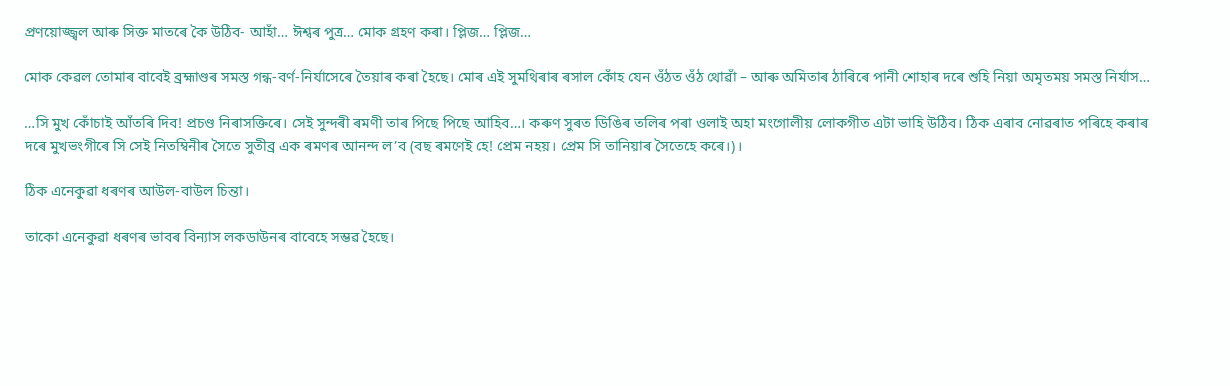প্ৰণয়োজ্জ্বল আৰু সিক্ত মাতৰে কৈ উঠিব- আহাঁ… ঈশ্বৰ পুত্ৰ… মোক গ্ৰহণ কৰা। প্লিজ… প্লিজ…

মোক কেৱল তোমাৰ বাবেই ব্ৰহ্মাণ্ডৰ সমস্ত গন্ধ-বৰ্ণ-নিৰ্যাসেৰে তৈয়াৰ কৰা হৈছে। মোৰ এই সুমথিৰাৰ ৰসাল কোঁহ যেন ওঁঠত ওঁঠ থোৱাঁ – আৰু অমিতাৰ ঠাৰিৰে পানী শোহাৰ দৰে শুহি নিয়া অমৃতময় সমস্ত নিৰ্যাস…

…সি মুখ কোঁচাই আঁতৰি দিব! প্ৰচণ্ড নিৰাসক্তিৰে। সেই সুন্দৰী ৰমণী তাৰ পিছে পিছে আহিব…। কৰুণ সুৰত ডিঙিৰ তলিৰ পৰা ওলাই অহা মংগোলীয় লোকগীত এটা ভাহি উঠিব। ঠিক এৰাব নোৱৰাত পৰিহে কৰাৰ দৰে মুখভংগীৰে সি সেই নিতম্বিনীৰ সৈতে সুতীব্ৰ এক ৰমণৰ আনন্দ ল’ব (বছ ৰমণেই হে! প্ৰেম নহয়। প্ৰেম সি তানিয়াৰ সৈতেহে কৰে।)।

ঠিক এনেকুৱা ধৰণৰ আউল-বাউল চিন্তা।

তাকো এনেকুৱা ধৰণৰ ভাবৰ বিন্যাস লকডাউনৰ বাবেহে সম্ভৱ হৈছে।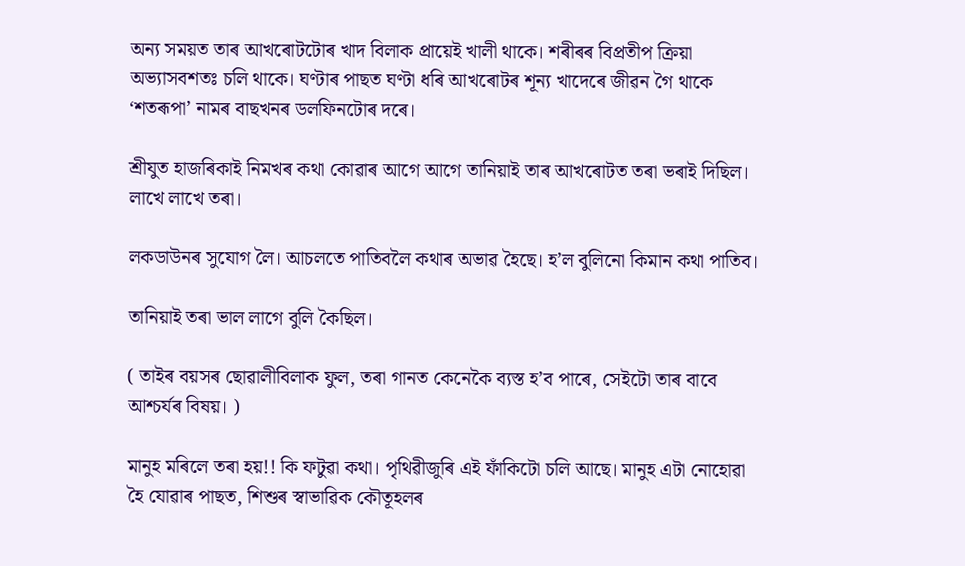অন্য সময়ত তাৰ আখৰোটটোৰ খাদ বিলাক প্ৰায়েই খালী থাকে। শৰীৰৰ বিপ্ৰতীপ ক্ৰিয়া অভ্যাসবশতঃ চলি থাকে। ঘণ্টাৰ পাছত ঘণ্টা ধৰি আখৰোটৰ শূন্য খাদেৰে জীৱন গৈ থাকে ‘শতৰূপা’ নামৰ বাছখনৰ ডলফিনটোৰ দৰে।

শ্ৰীযুত হাজৰিকাই নিমখৰ কথা কোৱাৰ আগে আগে তানিয়াই তাৰ আখৰোটত তৰা ভৰাই দিছিল। লাখে লাখে তৰা।

লকডাউনৰ সুযোগ লৈ। আচলতে পাতিবলৈ কথাৰ অভাৱ হৈছে। হ’ল বুলিনো কিমান কথা পাতিব।

তানিয়াই তৰা ভাল লাগে বুলি কৈছিল।

( তাইৰ বয়সৰ ছোৱালীবিলাক ফুল, তৰা গানত কেনেকৈ ব্যস্ত হ’ব পাৰে, সেইটো তাৰ বাবে আশ্চৰ্যৰ বিষয়। )

মানুহ মৰিলে তৰা হয়!! কি ফটুৱা কথা। পৃথিৱীজুৰি এই ফাঁকিটো চলি আছে। মানুহ এটা নোহোৱা হৈ যোৱাৰ পাছত, শিশুৰ স্বাভাৱিক কৌতূহলৰ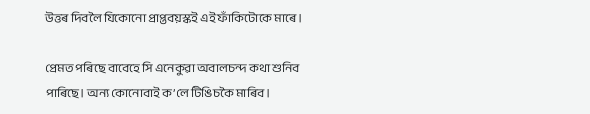উত্তৰ দিবলৈ যিকোনো প্ৰাপ্তবয়স্ক‌ই এই ফাঁকিটোকে মাৰে।

প্ৰেমত পৰিছে বাবেহে সি এনেকুৱা অবালচন্দ কথা শুনিব পাৰিছে। অন্য কোনোবাই ক’লে টিঙিচকৈ মাৰিব।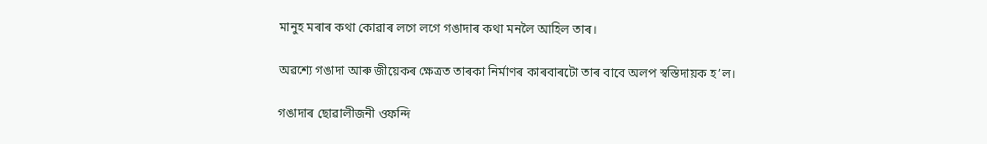মানুহ মৰাৰ কথা কোৱাৰ লগে লগে গঙাদাৰ কথা মনলৈ আহিল তাৰ।

অৱশ্যে গঙাদা আৰু জীয়েকৰ ক্ষেত্ৰত তাৰকা নিৰ্মাণৰ কাৰবাৰটো তাৰ বাবে অলপ স্বস্তিদায়ক হ’ল।

গঙাদাৰ ছোৱালীজনী ওফন্দি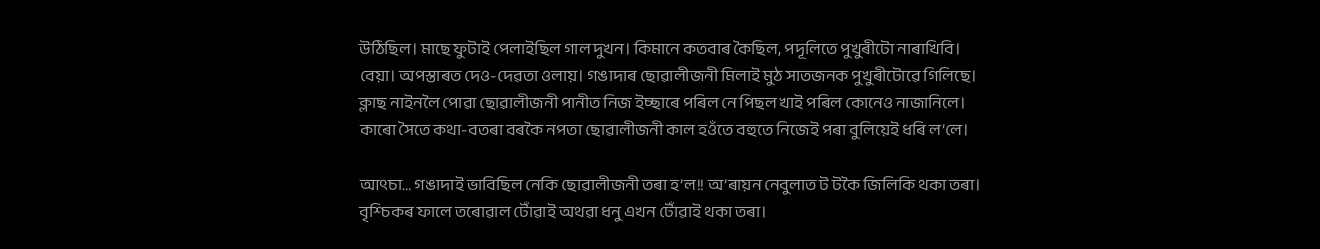উঠিছিল। মাছে ফুটাই পেলাইছিল গাল দুখন। কিমানে কতবাৰ কৈছিল, পদূলিতে পুখুৰীটো নাৰাখিবি। বেয়া। অপস্তাৰত দেও-দেৱতা ওলায়। গঙাদাৰ ছোৱালীজনী মিলাই মুঠ সাতজনক পুখুৰীটোৱে গিলিছে। ক্লাছ নাইনলৈ পোৱা ছোৱালীজনী পানীত নিজ ইচ্ছাৰে পৰিল নে পিছল খাই পৰিল কোনেও নাজানিলে। কাৰো সৈতে কথা-বতৰা বৰকৈ নপতা ছোৱালীজনী কাল হ‌ওঁতে বহুতে নিজেই পৰা বুলিয়েই ধৰি ল’লে।

আৎচা… গঙাদাই ভাবিছিল নেকি ছোৱালীজনী তৰা হ’ল!! অ’ৰায়ন নেবুলাত ট টকৈ জিলিকি থকা তৰা। বৃশ্চিকৰ ফালে তৰোৱাল টোঁৱাই অথৱা ধনু এখন টোঁৱাই থকা তৰা।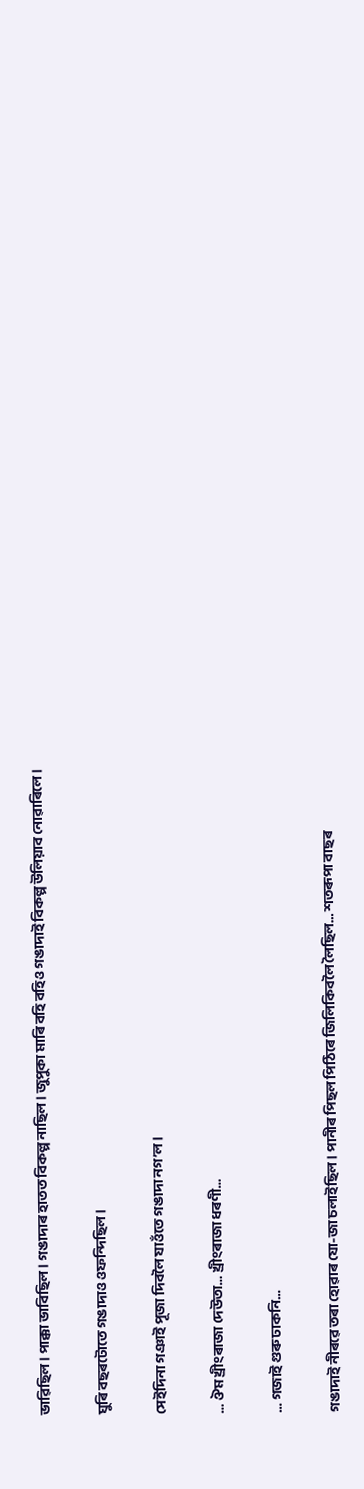ভাৱিছিল। পাক্কা ভাবিছিল। গঙাদাৰ হাতত বিকল্প নাছিল। জুপুকা মাৰি বহি বহিও গঙাদাই বিকল্প উলিয়াব নোৱাৰিলে।

ঘুৰি বছৰটোতে গঙাদাও ওফন্দিছিল।

সেইদিনা গঞাই পূজা দিবলৈ যাওঁতে গঙাদা নগ’ল।

… ঔম খ্ৰীংৰাজা দেউতা… খ্ৰীংৰাজা ধৰণী…

… গজাই গুৰু ঢাকনি…

গঙাদাই নীৰৱে তৰা হোৱাৰ যো-জা চলাইছিল। পানীৰ পিছল পিঠিৰে জিলিকিবলৈ লৈছিল… শতৰূপা বাছৰ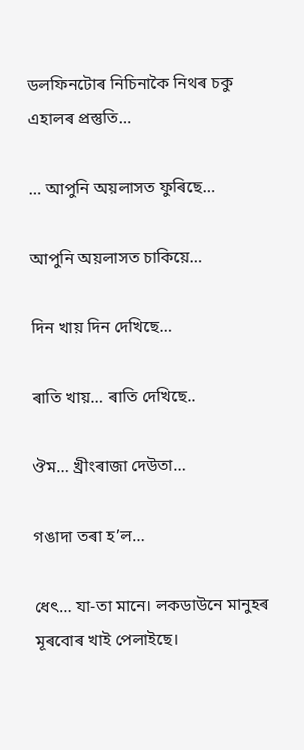ডলফিনটোৰ নিচিনাকৈ নিথৰ চকু এহালৰ প্ৰস্তুতি…

… আপুনি অয়লাসত ফুৰিছে…

আপুনি অয়লাসত চাকিয়ে…

দিন খায় দিন দেখিছে…

ৰাতি খায়… ৰাতি দেখিছে..

ঔম… খ্ৰীংৰাজা দেউতা…

গঙাদা তৰা হ’ল…

ধেৎ… যা-তা মানে। লকডাউনে মানুহৰ মূৰবোৰ খাই পেলাইছে।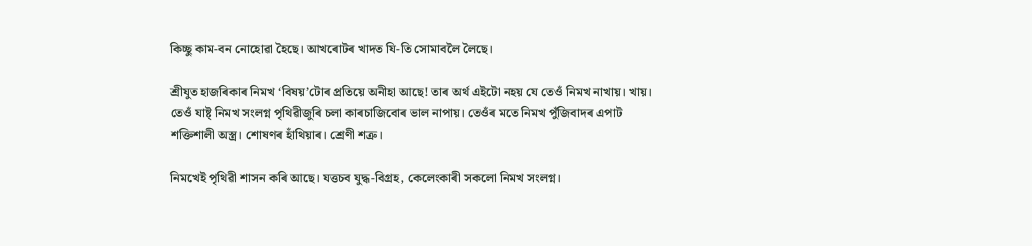কিচ্ছু কাম-বন নোহোৱা হৈছে। আখৰোটৰ খাদত যি-তি সোমাবলৈ লৈছে।

শ্ৰীযুত হাজৰিকাৰ নিমখ ‘বিষয়’টোৰ প্ৰতিয়ে অনীহা আছে! তাৰ অৰ্থ এইটো নহয় যে তেওঁ নিমখ নাখায়। খায়। তেওঁ যাষ্ট্ নিমখ সংলগ্ন পৃথিৱীজুৰি চলা কাৰচাজিবোৰ ভাল নাপায়। তেওঁৰ মতে নিমখ পুঁজিবাদৰ এপাট শক্তিশালী অস্ত্ৰ। শোষণৰ হাঁথিয়াৰ। শ্ৰেণী শত্ৰু।

নিমখেই পৃথিৱী শাসন কৰি আছে। যত্তচব যুদ্ধ-বিগ্ৰহ, কেলেংকাৰী সকলো নিমখ সংলগ্ন।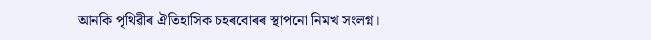আনকি পৃথিৱীৰ ঐতিহাসিক চহৰবোৰৰ স্থাপনো নিমখ সংলগ্ন।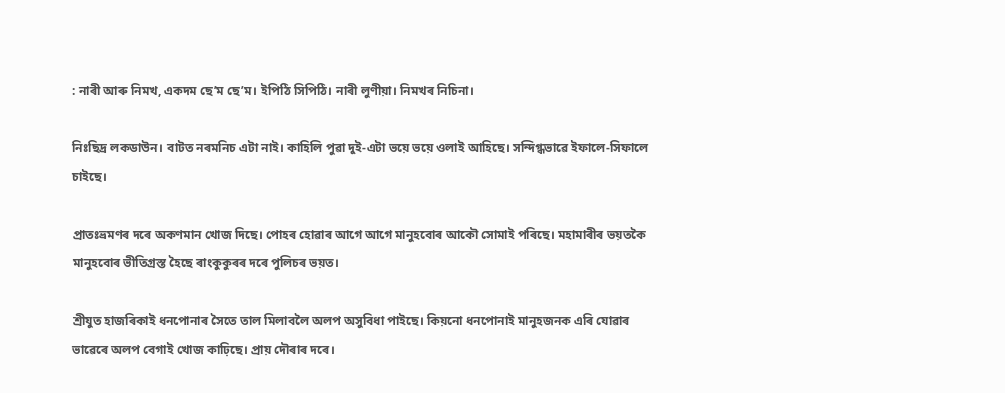: নাৰী আৰু নিমখ, একদম ছে’ম ছে’ম। ইপিঠি সিপিঠি। নাৰী লুণীয়া। নিমখৰ নিচিনা।

নিঃছিদ্ৰ লকডাউন। বাটত নৰমনিচ এটা নাই। কাহিলি পুৱা দুই-এটা ভয়ে ভয়ে ওলাই আহিছে। সন্দিগ্ধভাৱে ইফালে-সিফালে চাইছে।

প্ৰাতঃভ্ৰমণৰ দৰে অকণমান খোজ দিছে। পোহৰ হোৱাৰ আগে আগে মানুহবোৰ আকৌ সোমাই পৰিছে। মহামাৰীৰ ভয়তকৈ মানুহবোৰ ভীতিগ্ৰস্ত হৈছে ৰাংকুকুৰৰ দৰে পুলিচৰ ভয়ত।

শ্ৰীযুত হাজৰিকাই ধনপোনাৰ সৈতে তাল মিলাবলৈ অলপ অসুবিধা পাইছে। কিয়নো ধনপোনাই মানুহজনক এৰি যোৱাৰ ভাৱেৰে অলপ বেগাই খোজ কাঢ়িছে। প্ৰায় দৌৰাৰ দৰে।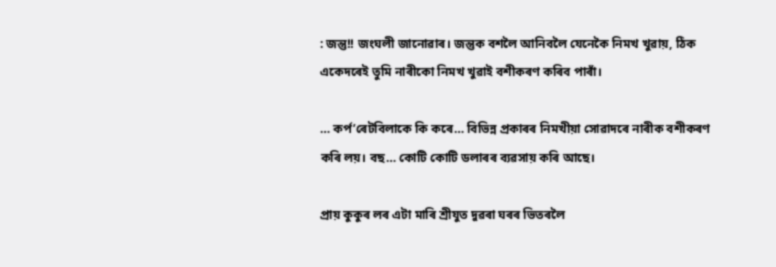: জন্তু!! জংঘলী জানোৱাৰ। জন্তুক বশলৈ আনিবলৈ যেনেকৈ নিমখ খুৱায়, ঠিক একেদৰেই তুমি নাৰীকো নিমখ খুৱাই বশীকৰণ কৰিব পাৰাঁ।

… কৰ্প’ৰেটবিলাকে কি কৰে… বিভিন্ন প্ৰকাৰৰ নিমখীয়া সোৱাদৰে নাৰীক বশীকৰণ কৰি লয়। বছ… কোটি কোটি ডলাৰৰ ব্যৱসায় কৰি আছে।

প্ৰায় কুকুৰ লৰ এটা মাৰি শ্ৰীযুত দুৱৰা ঘৰৰ ভিতৰলৈ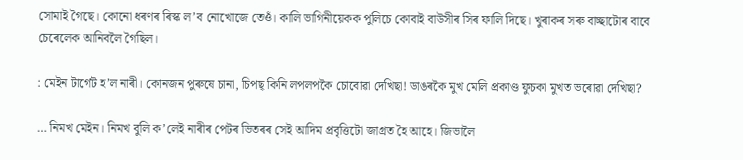সোমাই গৈছে। কোনো ধৰণৰ ৰিস্ক ল’ব নোখোজে তেওঁ। কালি ভাগিনীয়েকক পুলিচে কোবাই বাউসীৰ সিৰ ফালি দিছে। খুৰাকৰ সৰু বাচ্ছাটোৰ বাবে চেৰেলেক আনিবলৈ গৈছিল।

: মেইন টাৰ্গেট হ’ল নাৰী। কোনজন পুৰুষে চানা, চিপছ্ কিনি লপলপকৈ চোবোৱা দেখিছা! ডাঙৰকৈ মুখ মেলি প্ৰকাণ্ড ফুচকা মুখত ভৰোৱা দেখিছা?

… নিমখ মেইন। নিমখ বুলি ক’লেই নাৰীৰ পেটৰ ভিতৰৰ সেই আদিম প্ৰবৃত্তিটো জাগ্ৰত হৈ আহে। জিভালৈ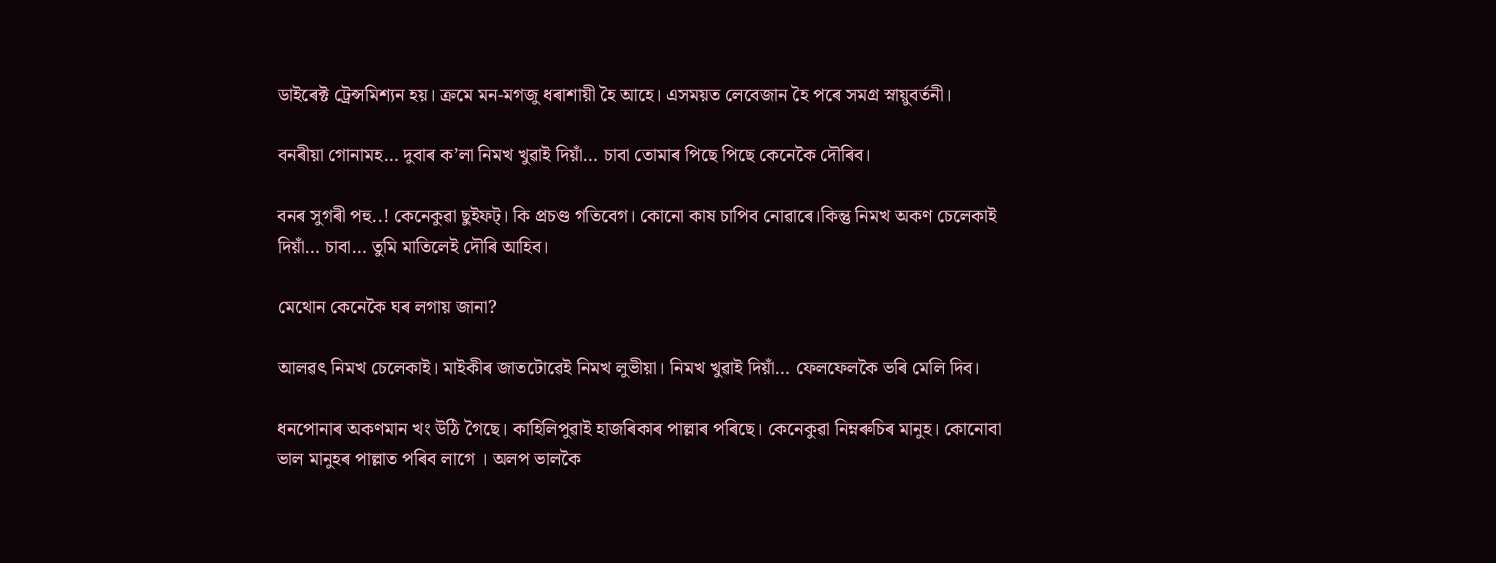ডাইৰেক্ট ট্ৰেন্সমিশ্যন হয়। ক্ৰমে মন-মগজু ধৰাশায়ী হৈ আহে। এসময়ত লেবেজান হৈ পৰে সমগ্ৰ স্নায়ুবৰ্তনী।

বনৰীয়া গোনামহ… দুবাৰ ক’লা নিমখ খুৱাই দিয়াঁ… চাবা তোমাৰ পিছে পিছে কেনেকৈ দৌৰিব।

বনৰ সুগৰী পহু..! কেনেকুৱা ছুইফট্। কি প্ৰচণ্ড গতিবেগ। কোনো কাষ চাপিব নোৱাৰে।কিন্তু নিমখ অকণ চেলেকাই দিয়াঁ… চাবা… তুমি মাতিলেই দৌৰি আহিব।

মেথোন কেনেকৈ ঘৰ লগায় জানা?

আলৱৎ নিমখ চেলেকাই। মাইকীৰ জাতটোৱেই নিমখ লুভীয়া। নিমখ খুৱাই দিয়াঁ… ফেলফেলকৈ ভৰি মেলি দিব।

ধনপোনাৰ অকণমান খং উঠি গৈছে। কাহিলিপুৱাই হাজৰিকাৰ পাল্লাৰ পৰিছে। কেনেকুৱা নিম্নৰুচিৰ মানুহ। কোনোবা ভাল মানুহৰ পাল্লাত পৰিব লাগে । অলপ ভালকৈ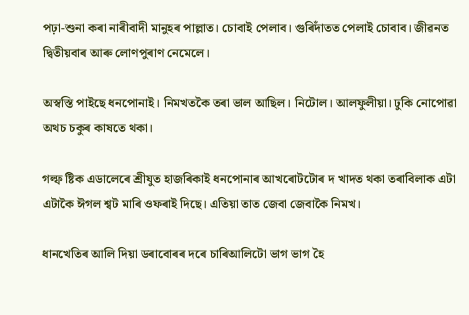পঢ়া-শুনা কৰা নাৰীবাদী মানুহৰ পাল্লাত। চোবাই পেলাব। গুৰিদাঁতত পেলাই চোবাব। জীৱনত দ্বিতীয়বাৰ আৰু লোণপুৰাণ নেমেলে।

অস্বস্তি পাইছে ধনপোনাই। নিমখতকৈ তৰা ভাল আছিল। নিটোল। আলফুলীয়া। ঢুকি নোপোৱা অথচ চকুৰ কাষতে থকা।

গল্ফ ষ্টিক এডালেৰে শ্ৰীযুত হাজৰিকাই ধনপোনাৰ আখৰোটটোৰ দ খাদত থকা তৰাবিলাক এটা এটাকৈ ঈগল শ্বট মাৰি ওফৰাই দিছে। এতিয়া তাত জেবা জেবাকৈ নিমখ।

ধানখেতিৰ আলি দিয়া ডৰাবোৰৰ দৰে চাৰিআলিটো ভাগ ভাগ হৈ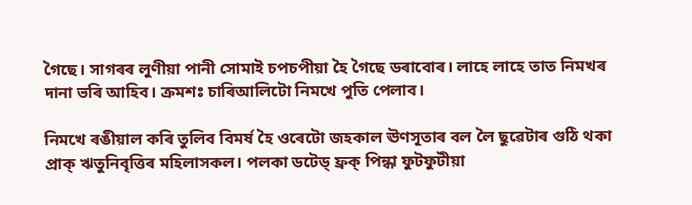গৈছে। সাগৰৰ লুণীয়া পানী সোমাই চপচপীয়া হৈ গৈছে ডৰাবোৰ। লাহে লাহে তাত নিমখৰ দানা ভৰি আহিব। ক্ৰমশঃ চাৰিআলিটো নিমখে পুতি পেলাব।

নিমখে ৰঙীয়াল কৰি তুলিব বিমৰ্ষ হৈ ওৰেটো জহকাল ঊণসূতাৰ বল লৈ ছুৱেটাৰ গুঠি থকা প্ৰাক্ ঋতুনিবৃত্তিৰ মহিলাসকল। পলকা ডটেড্ ফ্ৰক্ পিন্ধা ফুটফুটীয়া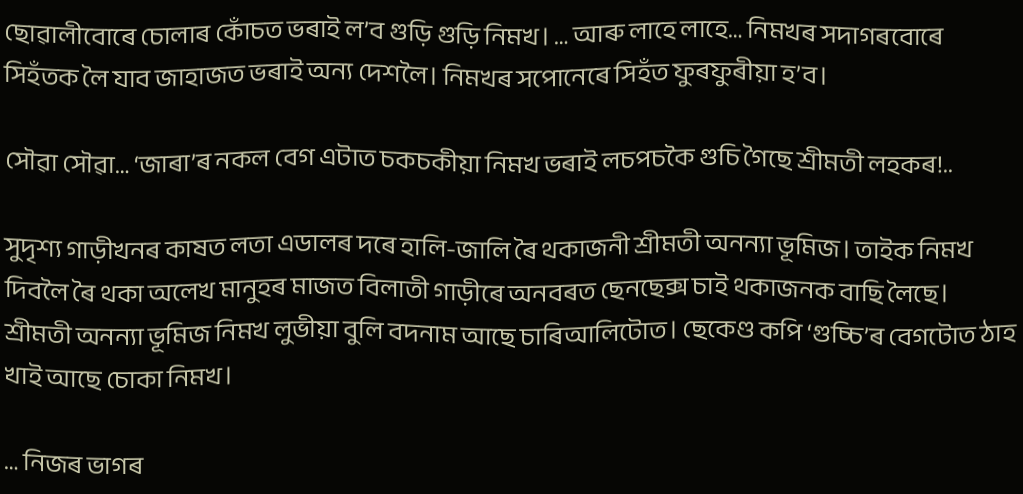ছোৱালীবোৰে চোলাৰ কোঁচত ভৰাই ল’ব গুড়ি গুড়ি নিমখ। … আৰু লাহে লাহে… নিমখৰ সদাগৰবোৰে সিহঁতক লৈ যাব জাহাজত ভৰাই অন্য দেশলৈ। নিমখৰ সপোনেৰে সিহঁত ফুৰফুৰীয়া হ’ব।

সৌৱা সৌৱা… ‘জাৰা’ৰ নকল বেগ এটাত চকচকীয়া নিমখ ভৰাই লচপচকৈ গুচি গৈছে শ্ৰীমতী লহকৰ!..

সুদৃশ্য গাড়ীখনৰ কাষত লতা এডালৰ দৰে হালি-জালি ৰৈ থকাজনী শ্ৰীমতী অনন্যা ভূমিজ। তাইক নিমখ দিবলৈ ৰৈ থকা অলেখ মানুহৰ মাজত বিলাতী গাড়ীৰে অনবৰত ছেনছেক্স চাই থকাজনক বাছি লৈছে। শ্ৰীমতী অনন্যা ভূমিজ নিমখ লুভীয়া বুলি বদনাম আছে চাৰিআলিটোত। ছেকেণ্ড কপি ‘গুচ্চি’ৰ বেগটোত ঠাহ খাই আছে চোকা নিমখ।

… নিজৰ ভাগৰ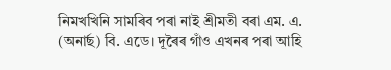নিমখখিনি সামৰিব পৰা নাই শ্ৰীমতী বৰা এম. এ. (অনাৰ্ছ) বি. এডে। দূৰৈৰ গাঁও এখনৰ পৰা আহি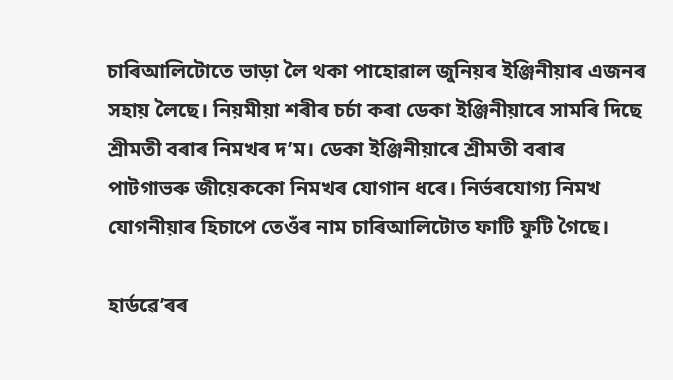চাৰিআলিটোতে ভাড়া লৈ থকা পাহোৱাল জুনিয়ৰ ইঞ্জিনীয়াৰ এজনৰ সহায় লৈছে। নিয়মীয়া শৰীৰ চৰ্চা কৰা ডেকা ইঞ্জিনীয়াৰে সামৰি দিছে শ্ৰীমতী বৰাৰ নিমখৰ দ’ম। ডেকা ইঞ্জিনীয়াৰে শ্ৰীমতী বৰাৰ পাটগাভৰু জীয়েককো নিমখৰ যোগান ধৰে। নিৰ্ভৰযোগ্য নিমখ যোগনীয়াৰ হিচাপে তেওঁৰ নাম চাৰিআলিটোত ফাটি ফুটি গৈছে।

হাৰ্ডৱে’ৰৰ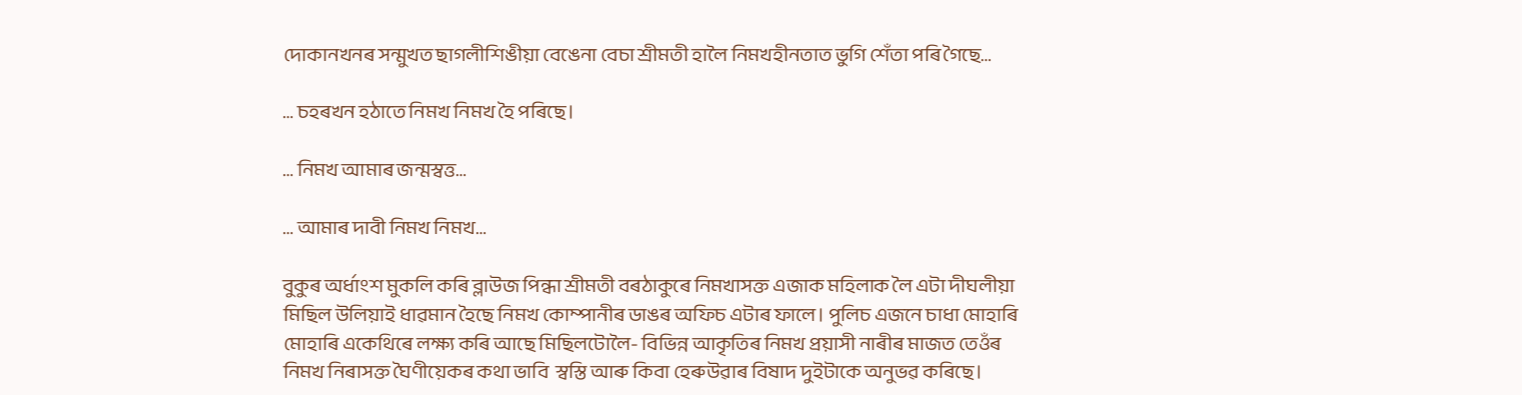দোকানখনৰ সন্মুখত ছাগলীশিঙীয়া বেঙেনা বেচা শ্ৰীমতী হালৈ নিমখহীনতাত ভুগি শেঁতা পৰি গৈছে…

… চহৰখন হঠাতে নিমখ নিমখ হৈ পৰিছে।

… নিমখ আমাৰ জন্মস্বত্ত…

… আমাৰ দাবী নিমখ নিমখ…

বুকুৰ অৰ্ধাংশ মুকলি কৰি ব্লাউজ পিন্ধা শ্ৰীমতী বৰঠাকুৰে নিমখাসক্ত এজাক মহিলাক লৈ এটা দীঘলীয়া মিছিল উলিয়াই ধাৱমান হৈছে নিমখ কোম্পানীৰ ডাঙৰ অফিচ এটাৰ ফালে। পুলিচ এজনে চাধা মোহাৰি মোহাৰি একেথিৰে লক্ষ্য কৰি আছে মিছিলটোলৈ- বিভিন্ন আকৃতিৰ নিমখ প্ৰয়াসী নাৰীৰ মাজত তেওঁৰ নিমখ নিৰাসক্ত ঘৈণীয়েকৰ কথা ভাবি  স্বস্তি আৰু কিবা হেৰুউৱাৰ বিষাদ দুইটাকে অনুভৱ কৰিছে।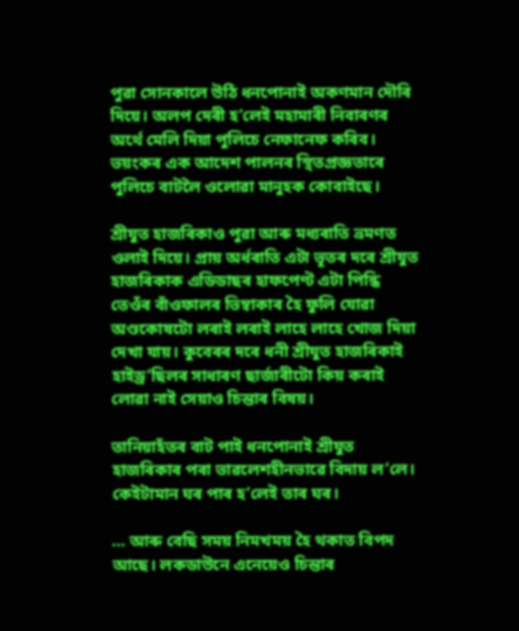পুৱা সোনকালে উঠি ধনপোনাই অকণমান দৌৰি দিয়ে। অলপ দেৰী হ’লেই মহামাৰী নিবাৰণৰ অৰ্থে মেলি দিয়া পুলিচে নেফানেফ কৰিব। ভয়ংকৰ এক আদেশ পালনৰ স্থিতপ্ৰজ্ঞতাৰে পুলিচে বাটলৈ ওলোৱা মানুহক কোবাইছে।

শ্ৰীযুত হাজৰিকাও পুৱা আৰু মধ্যৰাতি ভ্ৰমণত ওলাই দিয়ে। প্ৰায় অৰ্ধৰাতি এটা ভূতৰ দৰে শ্ৰীযুত হাজৰিকাক এডিডাছৰ হাফপেণ্ট এটা পিন্ধি তেওঁৰ বাঁওফালৰ ভিম্বাকাৰ হৈ ফুলি যোৱা অণ্ডকোষটো লৰাই লৰাই লাহে লাহে খোজ দিয়া দেখা যায়। কুবেৰৰ দৰে ধনী শ্ৰীযুত হাজৰিকাই হাইড্ৰ’ছিলৰ সাধাৰণ ছাৰ্জাৰীটো কিয় কৰাই লোৱা নাই সেয়াও চিন্তাৰ বিষয়‌।

তানিয়াহঁতৰ বাট পাই ধনপোনাই শ্ৰীযুত হাজৰিকাৰ পৰা ভাৱলেশহীনভাৱে বিদায় ল’লে। কেইটামান ঘৰ পাৰ হ’লেই তাৰ ঘৰ।

… আৰু বেছি সময় নিমখময় হৈ থকাত বিপদ আছে। লকডাউনে এনেয়েও চিন্তাৰ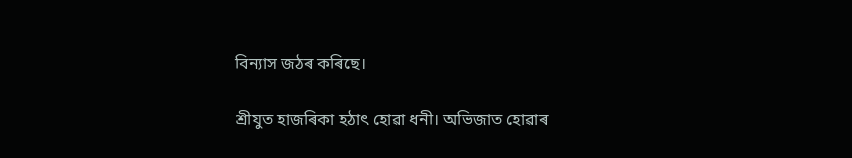বিন্যাস জঠৰ কৰিছে।

শ্ৰীযুত হাজৰিকা হঠাৎ হোৱা ধনী। অভিজাত হোৱাৰ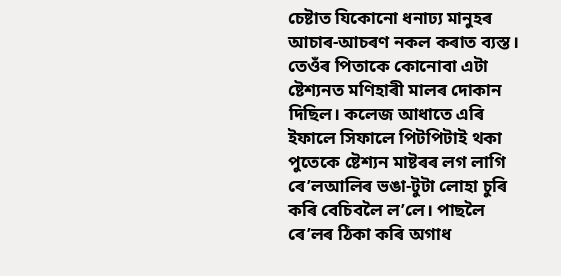চেষ্টাত যিকোনো ধনাঢ্য মানুহৰ আচাৰ-আচৰণ নকল কৰাত ব্যস্ত। তেওঁৰ পিতাকে কোনোবা এটা ষ্টেশ্যনত মণিহাৰী মালৰ দোকান দিছিল। কলেজ আধাতে এৰি ইফালে সিফালে পিটপিটাই থকা পুতেকে ষ্টেশ্যন মাষ্টৰৰ লগ লাগি ৰে’লআলিৰ ভঙা-টুটা লোহা চুৰি কৰি বেচিবলৈ ল’লে। পাছলৈ ৰে’লৰ ঠিকা কৰি অগাধ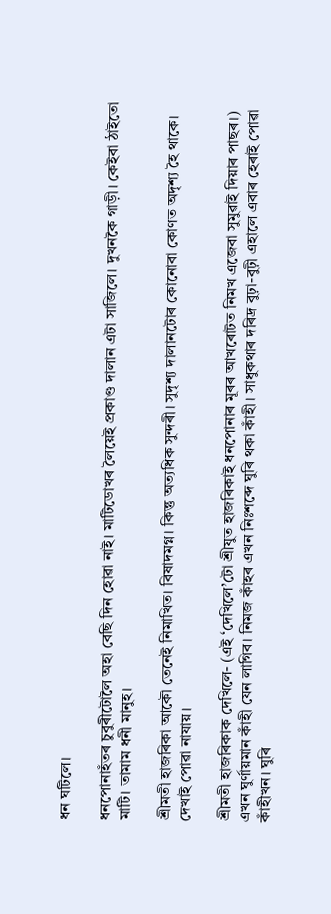ধন ঘটিলে।

ধনপোনাহঁতৰ চুবুৰীটোলৈ অহা বেছি দিন হোৱা নাই। মাটিডোখৰ লৈয়েই প্ৰকাণ্ড দালান এটা সাজিলে। দুখনকৈ গাড়ী। কেইবা ঠাইতো মাটি। তামাম ধনী মানুহ।

শ্ৰীমতী হাজৰিকা আকৌ তেনেই নিমাখিত। বিষাদমগ্ন। কিন্তু অত্যধিক সুন্দৰী। সুদৃশ্য দালানটোৰ কোনোবা কোণত অদৃশ্য হৈ থাকে। দেখাই পোৱা নাযায়।

শ্ৰীমতী হাজৰিকাক দেখিলে- (এই ‘দেখিলে’টো শ্ৰীযুত হাজৰিকাই ধনপোনাৰ মূৰৰ আখৰোটত নিমখ এজেবা সুমুৱাই দিয়াৰ পাছৰ।) এখন ঘুৰ্ণায়মান কাঁহী যেন লাগিব। নিমজ কাঁহৰ এখন নিঃশব্দে ঘুৰি থকা কাঁহী। সাধুকথাৰ দৰিদ্ৰ বুঢ়া-বুঢ়ী এহালে এবাৰ হেৰাই পোৱা কাঁহীখন। ঘুৰি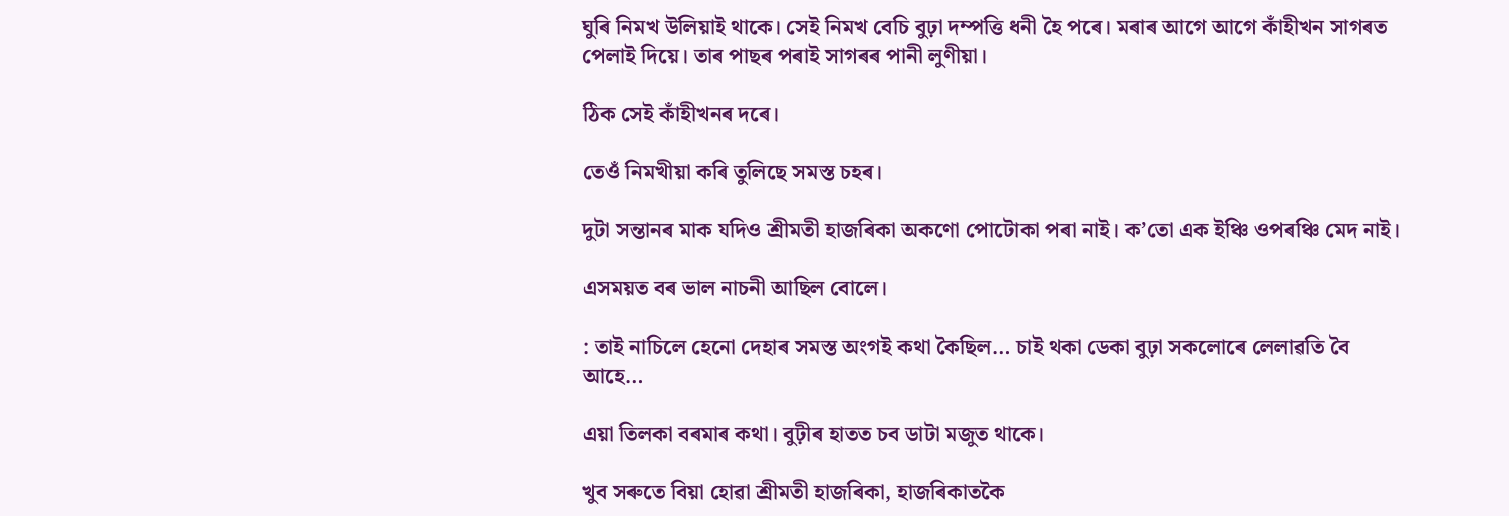ঘুৰি নিমখ উলিয়াই থাকে। সেই নিমখ বেচি বুঢ়া দম্পত্তি ধনী হৈ পৰে। মৰাৰ আগে আগে কাঁহীখন সাগৰত পেলাই দিয়ে। তাৰ পাছৰ পৰাই সাগৰৰ পানী লুণীয়া।

ঠিক সেই কাঁহীখনৰ দৰে।

তেওঁ নিমখীয়া কৰি তুলিছে সমস্ত চহৰ।

দুটা সন্তানৰ মাক যদিও শ্ৰীমতী হাজৰিকা অকণো পোটোকা পৰা নাই। ক’তো এক ইঞ্চি ওপৰঞ্চি মেদ নাই।

এসময়ত বৰ ভাল নাচনী আছিল বোলে।

: তাই নাচিলে হেনো দেহাৰ সমস্ত অংগ‌ই কথা কৈছিল… চাই থকা ডেকা বুঢ়া সকলোৰে লেলাৱতি বৈ আহে…

এয়া তিলকা বৰমাৰ কথা। বুঢ়ীৰ হাতত চব ডাটা মজুত থাকে।

খুব সৰুতে বিয়া হোৱা শ্ৰীমতী হাজৰিকা, হাজৰিকাতকৈ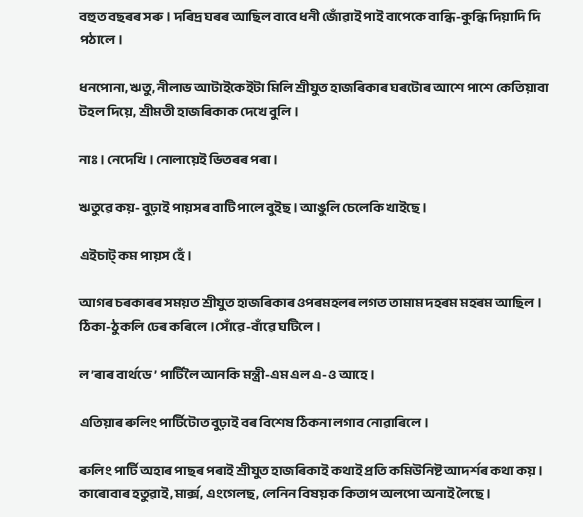বহুত বছৰৰ সৰু। দৰিদ্ৰ ঘৰৰ আছিল বাবে ধনী জোঁৱাই পাই বাপেকে বান্ধি-কুন্ধি দিয়াদি দি পঠালে‌।

ধনপোনা, ঋতু, নীলাভ আটাইকেইটা মিলি শ্ৰীযুত হাজৰিকাৰ ঘৰটোৰ আশে পাশে কেতিয়াবা টহল দিয়ে, শ্ৰীমতী হাজৰিকাক দেখে বুলি।

নাঃ। নেদেখি। নোলায়েই ভিতৰৰ পৰা।

ঋতুৱে কয়- বুঢ়াই পায়সৰ বাটি পালে বুইছ। আঙুলি চেলেকি খাইছে।

এইচাট্ কম পায়স হেঁ।

আগৰ চৰকাৰৰ সময়ত শ্ৰীযুত হাজৰিকাৰ ওপৰমহলৰ লগত তামাম দহৰম মহৰম আছিল। ঠিকা-ঠুকলি ঢেৰ কৰিলে।সোঁৱে-বাঁৱে ঘটিলে।

ল’ৰাৰ বাৰ্থডে’ পাৰ্টিলৈ আনকি মন্ত্ৰী-এম এল এ-ও আহে।

এতিয়াৰ ৰুলিং পাৰ্টিটোত বুঢ়াই বৰ বিশেষ ঠিকনা লগাব নোৱাৰিলে।

ৰুলিং পাৰ্টি অহাৰ পাছৰ পৰাই শ্ৰীযুত হাজৰিকাই কথাই প্ৰতি কমিউনিষ্ট আদৰ্শৰ কথা কয়। কাৰোবাৰ হতুৱাই, মাৰ্ক্স, এংগেলছ, লেনিন বিষয়ক কিতাপ অলপো অনাই লৈছে।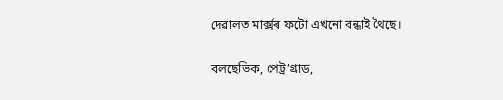দেৱালত মাৰ্ক্সৰ ফটো এখনো বন্ধাই থৈছে।

বলছেভিক, পেট্ৰ’গ্ৰাড,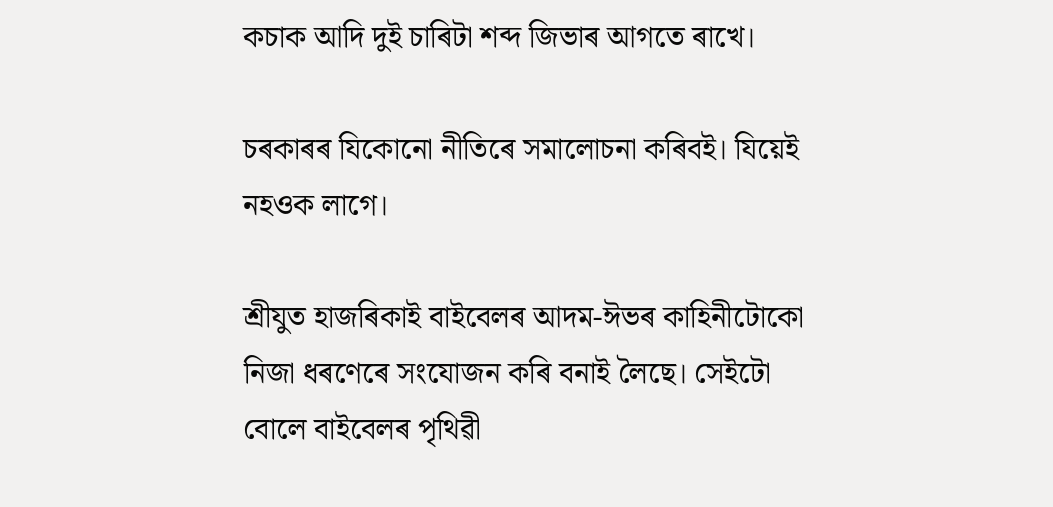কচাক আদি দুই চাৰিটা শব্দ জিভাৰ আগতে ৰাখে।

চৰকাৰৰ যিকোনো নীতিৰে সমালোচনা কৰিব‌ই। যিয়েই নহ‌ওক লাগে।

শ্ৰীযুত হাজৰিকাই বাইবেলৰ আদম-ঈভৰ কাহিনীটোকো নিজা ধৰণেৰে সংযোজন কৰি বনাই লৈছে। সেইটো বোলে বাইবেলৰ পৃথিৱী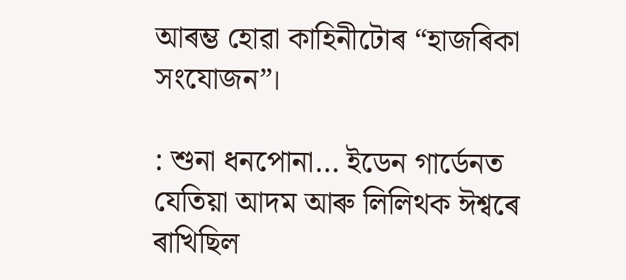আৰম্ভ হোৱা কাহিনীটোৰ “হাজৰিকা সংযোজন”।

: শুনা ধনপোনা… ইডেন গাৰ্ডেনত যেতিয়া আদম আৰু লিলিথক ঈশ্বৰে ৰাখিছিল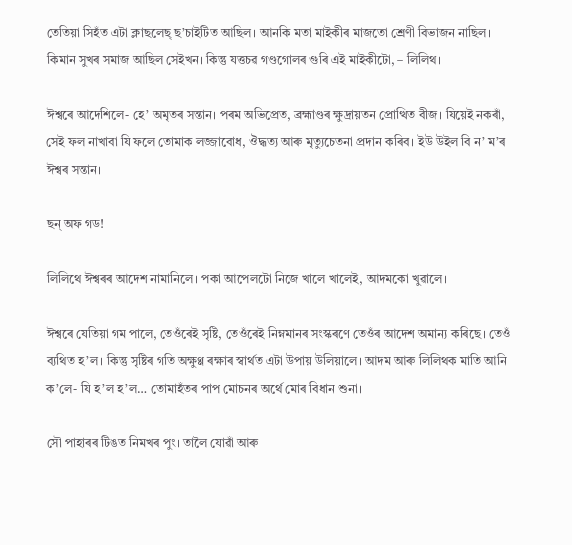তেতিয়া সিহঁত এটা ক্লাছলেছ্‌ ছ’চাইটিত আছিল। আনকি মতা মাইকীৰ মাজতো শ্ৰেণী বিভাজন নাছিল। কিমান সুখৰ সমাজ আছিল সেইখন। কিন্তু যত্তচৱ গণ্ডগোলৰ গুৰি এই মাইকীটো, – লিলিথ।

ঈশ্বৰে আদেশিলে- হে’ অমৃতৰ সন্তান। পৰম অভিপ্ৰেত, ব্ৰহ্মাণ্ডৰ ক্ষুদ্ৰায়তন প্ৰোত্থিত বীজ। যিয়েই নকৰাঁ, সেই ফল নাখাবা যি ফলে তোমাক লজ্জাবোধ, ঔদ্ধত্য আৰু মৃত্যুচেতনা প্ৰদান কৰিব। ইউ উইল বি ন’ ম’ৰ ঈশ্বৰ সন্তান।

ছন্ অফ গড!

লিলিথে ঈশ্বৰৰ আদেশ নামানিলে। পকা আপেলটো নিজে খালে খালেই, আদমকো খুৱালে।

ঈশ্বৰে যেতিয়া গম পালে, তেওঁৰেই সৃষ্টি, তেওঁৰেই নিম্নমানৰ সংস্কৰণে তেওঁৰ আদেশ অমান্য কৰিছে। তেওঁ ব্যথিত হ’ল। কিন্তু সৃষ্টিৰ গতি অক্ষুণ্ণ ৰক্ষাৰ স্বাৰ্থত এটা উপায় উলিয়ালে। আদম আৰু লিলিথক মাতি আনি ক’লে- যি হ’ল হ’ল… তোমাহঁতৰ পাপ মোচনৰ অৰ্থে মোৰ বিধান শুনা।

সৌ পাহাৰৰ টিঙত নিমখৰ পুং। তালৈ যোৱাঁ আৰু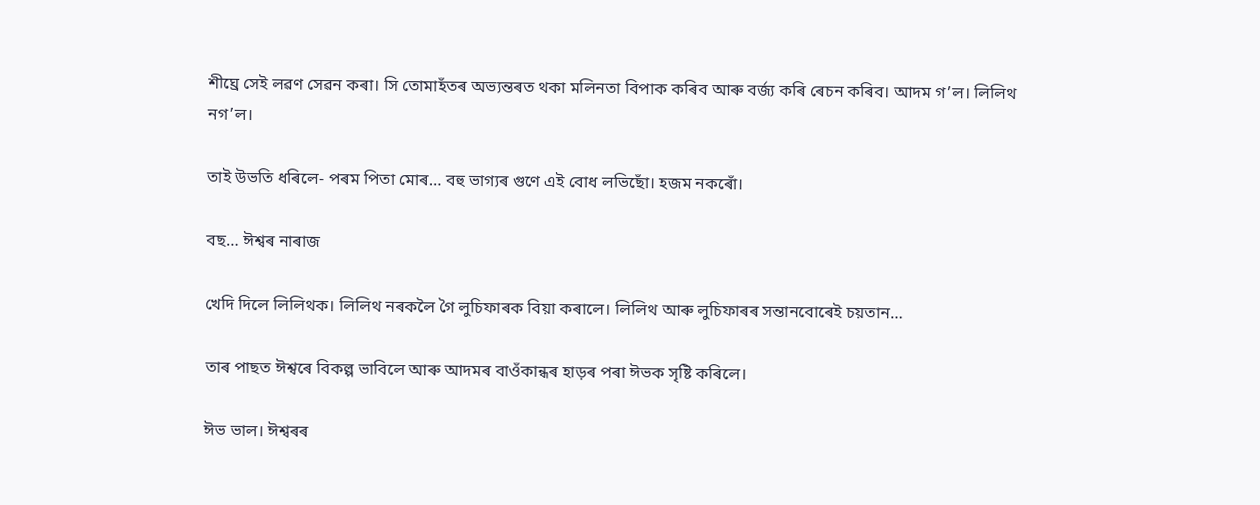শীঘ্ৰে সেই লৱণ সেৱন কৰা। সি তোমাহঁতৰ অভ্যন্তৰত থকা মলিনতা বিপাক কৰিব আৰু বৰ্জ্য কৰি ৰেচন কৰিব। আদম গ’ল। লিলিথ নগ’ল।

তাই উভতি ধৰিলে- পৰম পিতা মোৰ… বহু ভাগ্যৰ গুণে এই বোধ লভিছোঁ। হজম নকৰোঁ।

বছ… ঈশ্বৰ নাৰাজ

খেদি দিলে লিলিথক। লিলিথ নৰকলৈ গৈ লুচিফাৰক বিয়া কৰালে। লিলিথ আৰু লুচিফাৰৰ সন্তানবোৰেই চয়তান…

তাৰ পাছত ঈশ্বৰে বিকল্প ভাবিলে আৰু আদমৰ বাওঁকান্ধৰ হাড়ৰ পৰা ঈভক সৃষ্টি কৰিলে।

ঈভ ভাল। ঈশ্বৰৰ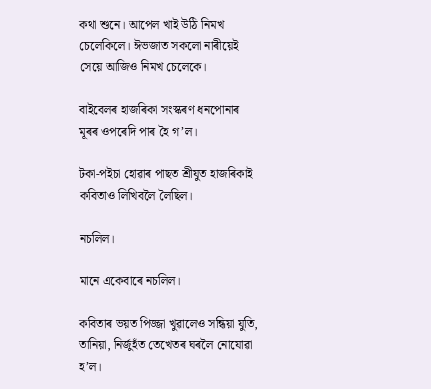কথা শুনে। আপেল খাই উঠি নিমখ চেলেকিলে। ঈভজাত সকলো নাৰীয়েই সেয়ে আজিও নিমখ চেলেকে।

বাইবেলৰ হাজৰিকা সংস্কৰণ ধনপোনাৰ মূৰৰ ওপৰেদি পাৰ হৈ গ’ল।

টকা-প‌ইচা হোৱাৰ পাছত শ্ৰীযুত হাজৰিকাই কবিতাও লিখিবলৈ লৈছিল।

নচলিল।

মানে একেবাৰে নচলিল।

কবিতাৰ ভয়ত পিজ্জা খুৱালেও সন্ধিয়া যুতি, তানিয়া, নিৰ্জুহঁত তেখেতৰ ঘৰলৈ নোযোৱা হ’ল।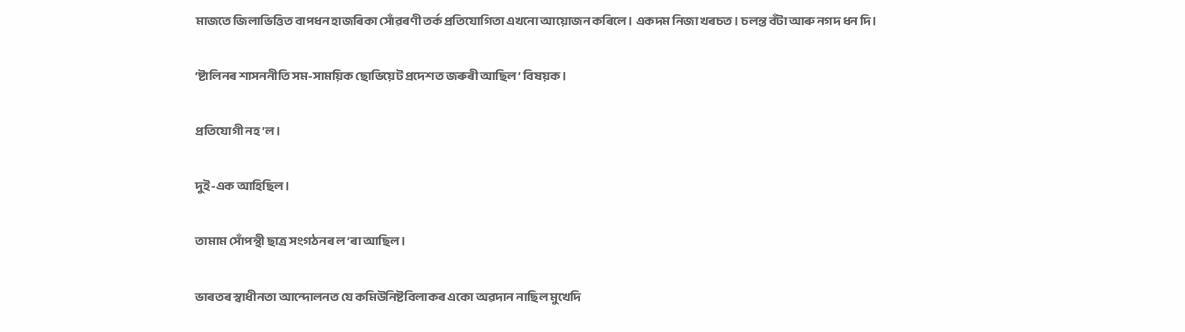মাজতে জিলাভিত্তিত বাপধন হাজৰিকা সোঁৱৰণী তৰ্ক প্ৰতিযোগিতা এখনো আয়োজন কৰিলে। একদম নিজা খৰচত। চলন্ত বঁটা আৰু নগদ ধন দি।

‘ষ্টালিনৰ শাসননীতি সম-সাময়িক ছোভিয়েট প্ৰদেশত জৰুৰী আছিল’ বিষয়ক।

প্ৰতিযোগী নহ’ল।

দুই-এক আহিছিল।

তামাম সোঁপন্থী ছাত্ৰ সংগঠনৰ ল’ৰা আছিল।

ভাৰতৰ স্বাধীনতা আন্দোলনত যে কমিউনিষ্টবিলাকৰ একো অৱদান নাছিল মুখেদি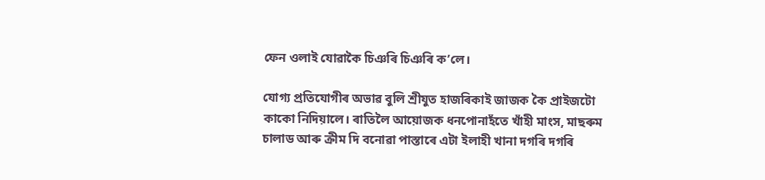ফেন ওলাই যোৱাকৈ চিঞৰি চিঞৰি ক’লে।

যোগ্য প্ৰতিযোগীৰ অভাৱ বুলি শ্ৰীযুত হাজৰিকাই জাজক কৈ প্ৰাইজটো কাকো নিদিয়ালে। ৰাতিলৈ আয়োজক ধনপোনাহঁতে খাঁহী মাংস, মাছৰুম চালাড আৰু ক্ৰীম দি বনোৱা পাস্তাৰে এটা ইলাহী খানা দগৰি দগৰি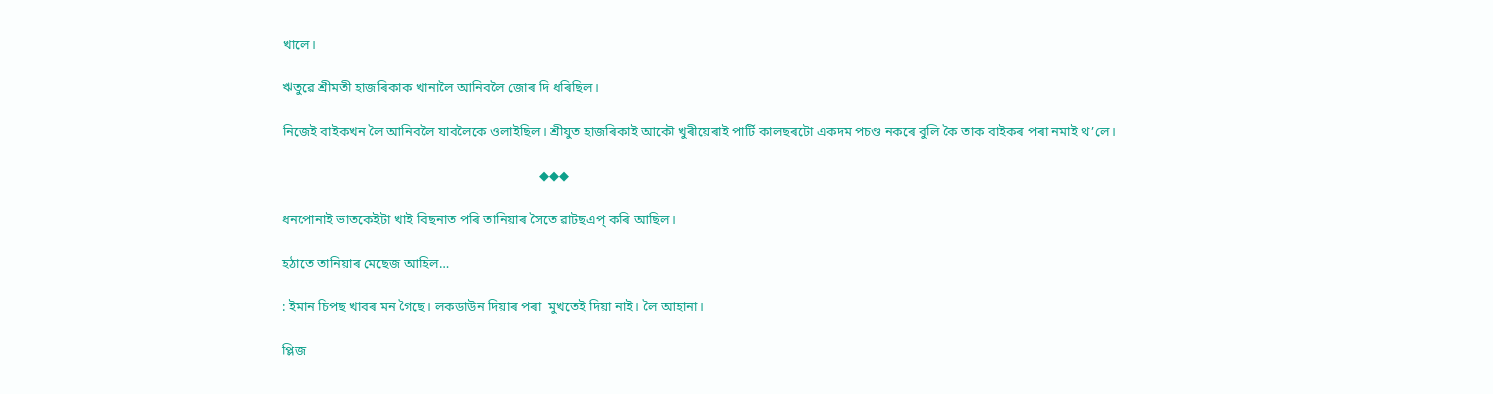খালে।

ঋতুৱে শ্ৰীমতী হাজৰিকাক খানালৈ আনিবলৈ জোৰ দি ধৰিছিল।

নিজেই বাইকখন লৈ আনিবলৈ যাবলৈকে ওলাইছিল। শ্ৰীযুত হাজৰিকাই আকৌ খুৰীয়েৰাই পাৰ্টি কালছৰটো একদম পচণ্ড নকৰে বুলি কৈ তাক বাইকৰ পৰা নমাই থ’লে।

                                                                            ◆◆◆

ধনপোনাই ভাতকেইটা খাই বিছনাত পৰি তানিয়াৰ সৈতে ৱাটছএপ্ কৰি আছিল।

হঠাতে তানিয়াৰ মেছেজ আহিল…

: ইমান চিপছ খাবৰ মন গৈছে। লকডাউন দিয়াৰ পৰা  মুখতেই দিয়া নাই। লৈ আহানা।

প্লিজ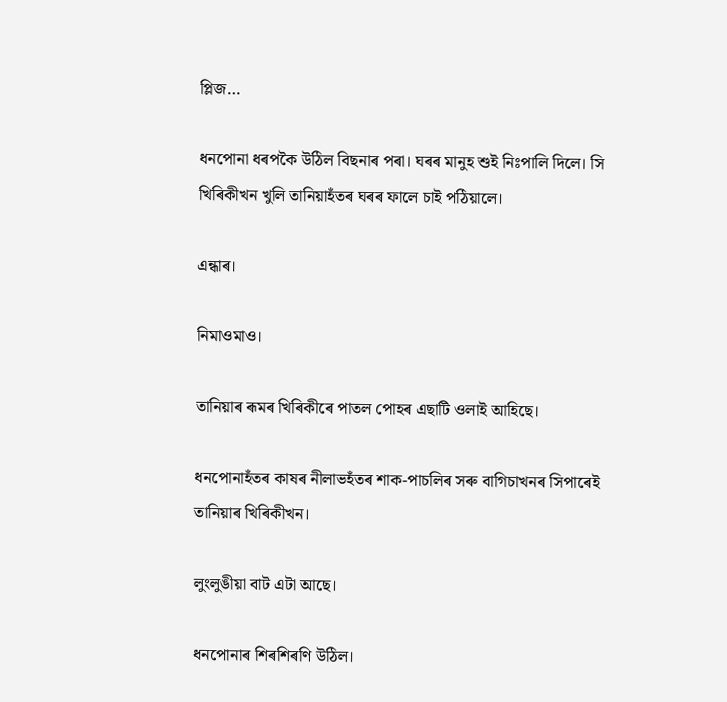প্লিজ…

ধনপোনা ধৰপকৈ উঠিল বিছনাৰ পৰা। ঘৰৰ মানুহ শুই নিঃপালি দিলে। সি খিৰিকীখন খুলি তানিয়াহঁতৰ ঘৰৰ ফালে চাই পঠিয়ালে।

এন্ধাৰ।

নিমাওমাও।

তানিয়াৰ ৰূমৰ খিৰিকীৰে পাতল পোহৰ এছাটি ওলাই আহিছে।

ধনপোনাহঁতৰ কাষৰ নীলাভহঁতৰ শাক-পাচলিৰ সৰু বাগিচাখনৰ সিপাৰেই তানিয়াৰ খিৰিকীখন।

লুংলুঙীয়া বাট এটা আছে।

ধনপোনাৰ শিৰশিৰণি উঠিল।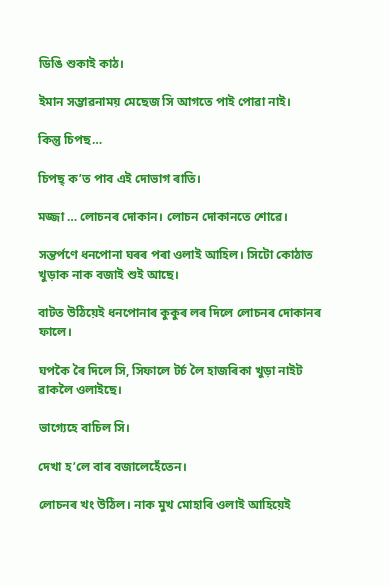ডিঙি শুকাই কাঠ।

ইমান সম্ভাৱনাময় মেছেজ সি আগতে পাই পোৱা নাই।

কিন্তু চিপছ…

চিপছ্ ক’ত পাব এই দোভাগ ৰাতি।

মজ্জা … লোচনৰ দোকান। লোচন দোকানতে শোৱে।

সন্তৰ্পণে ধনপোনা ঘৰৰ পৰা ওলাই আহিল। সিটো কোঠাত খুড়াক নাক বজাই শুই আছে।

বাটত উঠিয়েই ধনপোনাৰ কুকুৰ লৰ দিলে লোচনৰ দোকানৰ ফালে।

ঘপকৈ ৰৈ দিলে সি, সিফালে টৰ্চ লৈ হাজৰিকা খুড়া নাইট ৱাকলৈ ওলাইছে।

ভাগ্যেহে বাচিল সি।

দেখা হ’লে বাৰ বজালেহেঁতেন।

লোচনৰ খং উঠিল। নাক মুখ মোহাৰি ওলাই আহিয়েই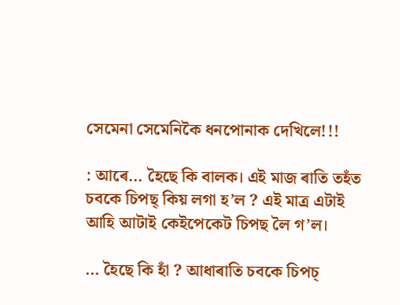সেমেনা সেমেনিকৈ ধনপোনাক দেখিলে!!!

: আৰে… হৈছে কি বালক। এই মাজ ৰাতি তহঁত চবকে চিপছ্ কিয় লগা হ’ল ? এই মাত্ৰ এটাই আহি আটাই কেইপেকেট চিপছ লৈ গ’ল।

… হৈছে কি হাঁ ? আধাৰাতি চবকে চিপচ্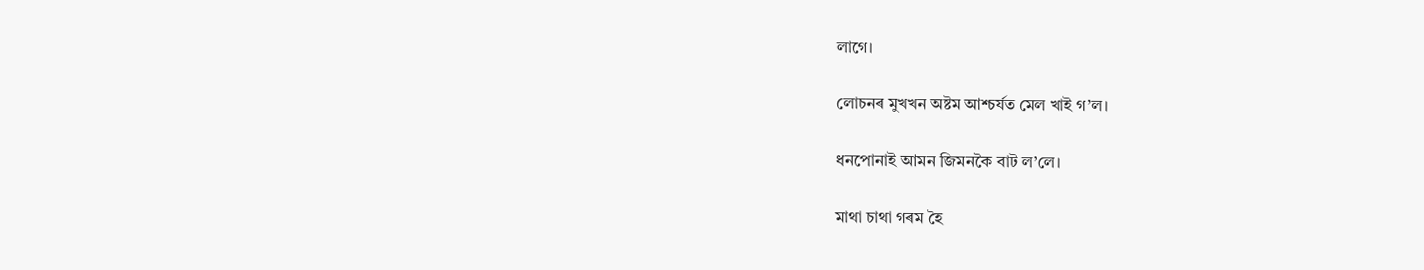লাগে।

লোচনৰ মুখখন অষ্টম আশ্চৰ্যত মেল খাই গ’ল।

ধনপোনাই আমন জিমনকৈ বাট ল’লে।

মাথা চাথা গৰম হৈ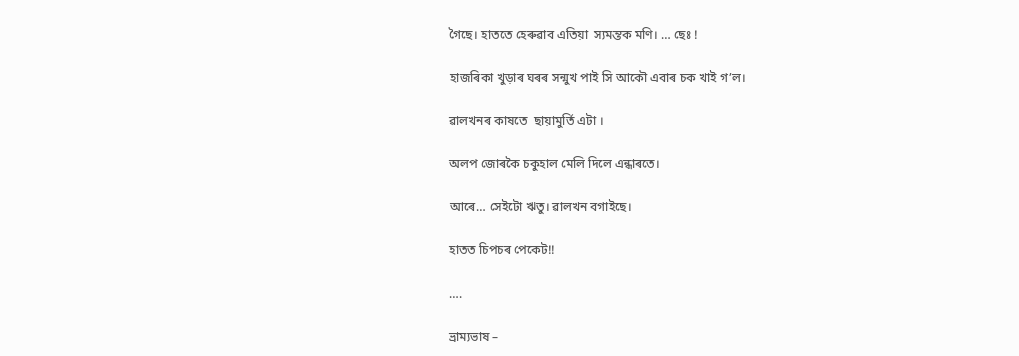গৈছে। হাততে হেৰুৱাব এতিয়া  স্যমন্তক মণি। … ছেঃ !

হাজৰিকা খুড়াৰ ঘৰৰ সন্মুখ পাই সি আকৌ এবাৰ চক খাই গ’ল।

ৱালখনৰ কাষতে  ছায়ামুৰ্তি এটা ।

অলপ জোৰকৈ চকুহাল মেলি দিলে এন্ধাৰতে।

আৰে… সেইটো ‌ঋতু। ৱালখন বগাইছে।

হাতত চিপচৰ পেকেট!!

….

ভ্ৰাম্যভাষ –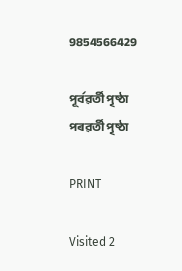9854566429

পূৰ্বৱৰ্তী পৃষ্ঠা পৰৱৰ্তী পৃষ্ঠা

PRINT

Visited 2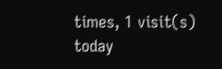times, 1 visit(s) today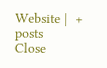Website |  + posts
Close